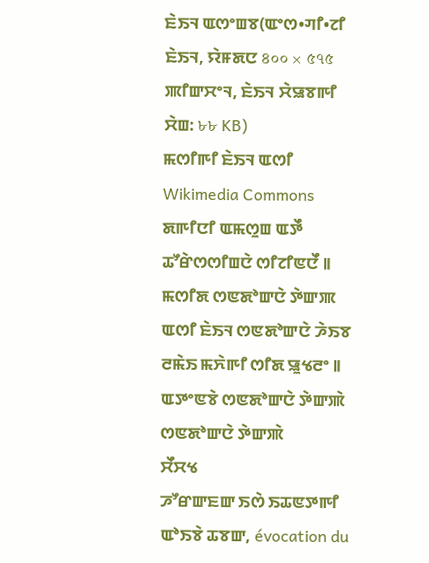ꯐꯥꯏꯜ ꯑꯁꯦꯡꯕ(ꯑꯦꯁ•ꯚꯤ•ꯖꯤ ꯐꯥꯏꯜ, ꯌꯥꯝꯗꯅ ৪০০ × ৫৭৫ ꯄꯤꯛꯆꯦꯜ, ꯐꯥꯏꯜ ꯆꯥꯎꯕꯒꯤ ꯆꯥꯡ: ৮৮ KB)
ꯃꯁꯤꯒꯤ ꯐꯥꯏꯜ ꯑꯁꯤ Wikimedia Commons ꯗꯒꯤꯅꯤ ꯑꯃꯁꯨꯡ ꯑꯇꯩ ꯊꯧꯔꯥꯁꯁꯤꯡꯅꯥ ꯁꯤꯖꯤꯟꯅꯩ ꯫ ꯃꯁꯤꯗ ꯁꯟꯗꯣꯛꯅꯥ ꯇꯥꯛꯄ ꯑꯁꯤ ꯐꯥꯏꯜ ꯁꯟꯗꯣꯛꯅꯥ ꯍꯥꯏꯕ ꯂꯃꯥꯏ ꯃꯈꯥꯒꯤ ꯁꯤꯗ ꯎꯨꯠꯂꯦ ꯫
ꯑꯇꯦꯟꯕꯥ ꯁꯟꯗꯣꯛꯅꯥ ꯇꯥꯛꯄꯥ
ꯁꯟꯗꯣꯛꯅꯥ ꯇꯥꯛꯄꯥ
ꯆꯩꯆꯠ
ꯍꯧꯔꯛꯐꯛ ꯏꯁꯥ ꯏꯊꯟꯇꯒꯤ ꯑꯣꯏꯕꯥ ꯊꯕꯛ, évocation du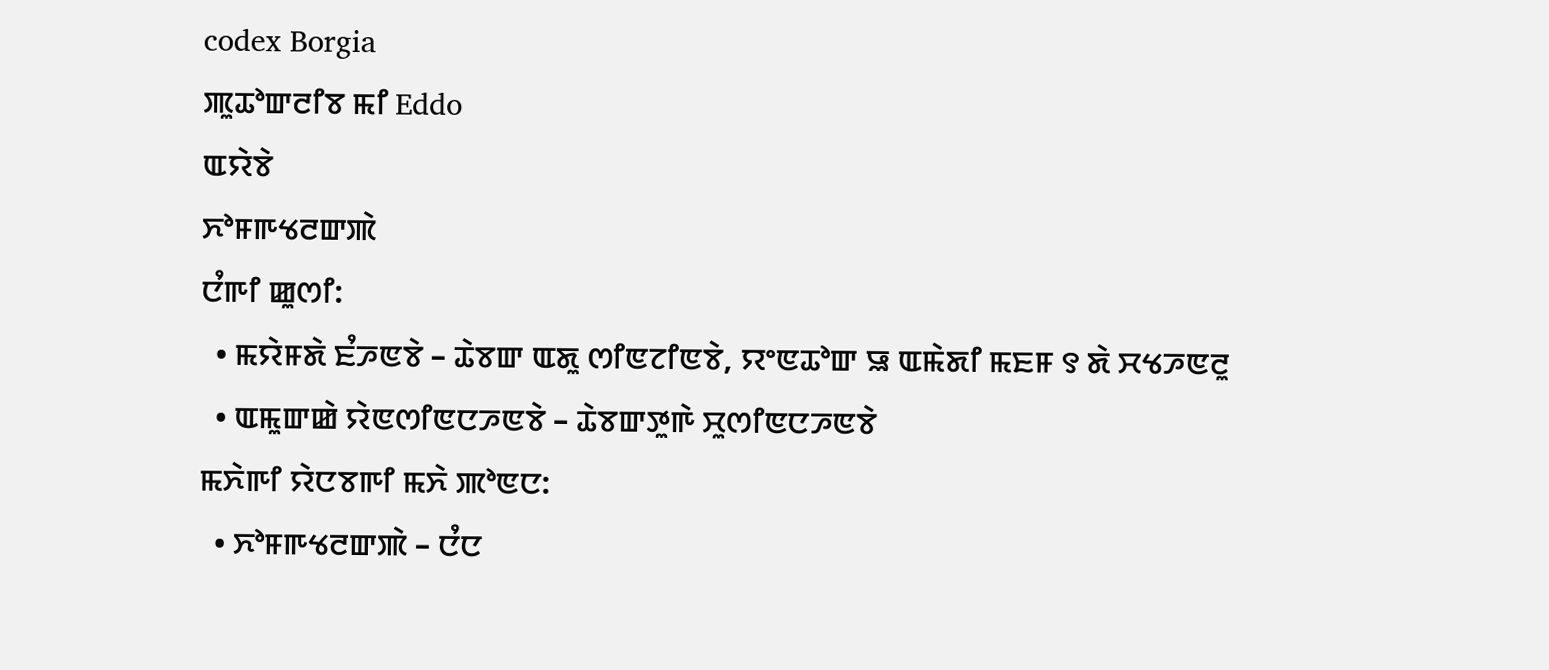codex Borgia
ꯄꯨꯊꯣꯛꯂꯤꯕ ꯃꯤ Eddo
ꯑꯌꯥꯕꯥ
ꯈꯣꯝꯒꯠꯂꯛꯄꯥ
ꯅꯪꯒꯤ ꯀꯨꯁꯤ:
  • ꯃꯌꯥꯝꯗꯥ ꯐꯪꯍꯟꯕꯥ – ꯊꯥꯕꯛ ꯑꯗꯨ ꯁꯤꯟꯖꯤꯟꯕꯥ, ꯌꯦꯟꯊꯣꯛ ꯎ ꯑꯃꯥꯗꯤ ꯃꯐꯝ ꯱ ꯗꯥ ꯆꯠꯍꯟꯂꯨ
  • ꯑꯃꯨꯛꯀꯥ ꯌꯥꯟꯁꯤꯟꯅꯍꯟꯕꯥ – ꯊꯥꯕꯛꯇꯨꯒꯥ ꯆꯨꯁꯤꯟꯅꯍꯟꯕꯥ
ꯃꯈꯥꯒꯤ ꯌꯥꯅꯕꯒꯤ ꯃꯈꯥ ꯄꯣꯟꯅ:
  • ꯈꯣꯝꯒꯠꯂꯛꯄꯥ – ꯅꯪꯅ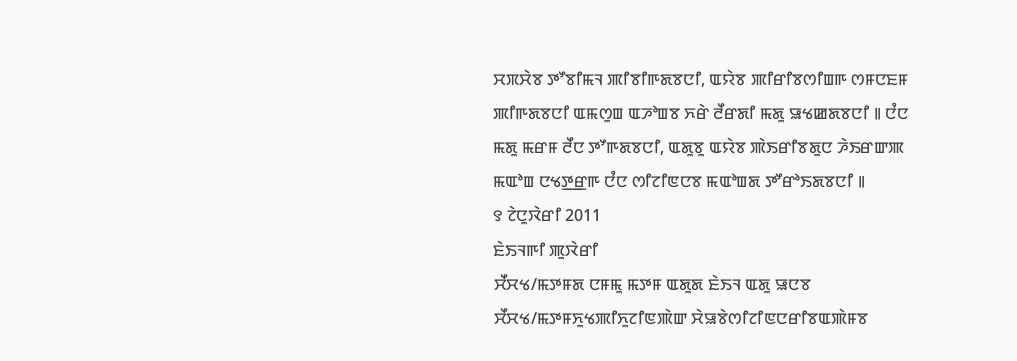ꯆꯞꯆꯥꯕ ꯇꯧꯕꯤꯃꯜ ꯄꯤꯕꯤꯒꯗꯕꯅꯤ, ꯑꯌꯥꯕ ꯄꯤꯔꯤꯕꯁꯤꯡꯒ ꯁꯝꯅꯐꯝ ꯄꯤꯒꯗꯕꯅꯤ ꯑꯃꯁꯨꯡ ꯑꯍꯣꯡꯕ ꯈꯔꯥ ꯂꯩꯔꯗꯤ ꯃꯗꯨ ꯎꯠꯀꯗꯕꯅꯤ ꯫ ꯅꯪꯅ ꯃꯗꯨ ꯃꯔꯝ ꯂꯩꯅ ꯇꯧꯒꯗꯕꯅꯤ, ꯑꯗꯨꯕꯨ ꯑꯌꯥꯕ ꯄꯥꯏꯔꯤꯕꯗꯨꯅ ꯍꯥꯏꯔꯛꯄ ꯃꯑꯣꯡ ꯅꯠꯇ꯭ꯔꯒ ꯅꯪꯅ ꯁꯤꯖꯤꯟꯅꯕ ꯃꯑꯣꯡꯗ ꯇꯧꯔꯣꯏꯗꯕꯅꯤ ꯫
꯱ ꯖꯥꯅꯨꯋꯥꯔꯤ 2011
ꯐꯥꯏꯜꯒꯤ ꯄꯨꯋꯥꯔꯤ
ꯆꯩꯆꯠ/ꯃꯇꯝꯗ ꯅꯝꯃꯨ ꯃꯇꯝ ꯑꯗꯨꯗ ꯐꯥꯏꯜ ꯑꯗꯨ ꯎꯅꯕ
ꯆꯩꯆꯠ/ꯃꯇꯝꯈꯨꯠꯄꯤꯈꯨꯖꯤꯟꯄꯥꯛ ꯆꯥꯎꯕꯥꯁꯤꯖꯤꯟꯅꯔꯤꯕꯑꯄꯥꯝꯕ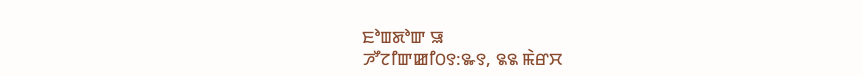ꯐꯣꯡꯗꯣꯛ ꯎ
ꯍꯧꯖꯤꯛꯀꯤ꯰꯱:꯳꯱, ꯲꯲ ꯃꯥꯔꯆ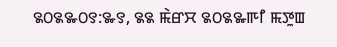꯲꯰꯲꯳꯰꯱:꯳꯱, ꯲꯲ ꯃꯥꯔꯆ ꯲꯰꯲꯳ꯒꯤ ꯃꯇꯨꯡ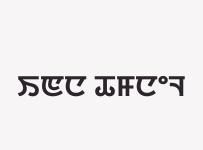ꯏꯟꯅ ꯊꯝꯅꯦꯜ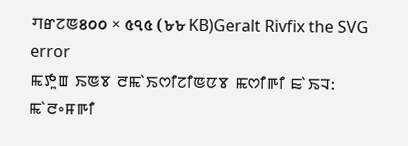ꯚꯔꯖꯟ৪০০ × ৫৭৫ (৮৮ KB)Geralt Rivfix the SVG error
ꯃꯇꯨꯡ ꯏꯟꯕ ꯂꯃꯥꯏꯁꯤꯖꯤꯟꯅꯕ ꯃꯁꯤꯒꯤ ꯐꯥꯏꯜ:
ꯃꯥꯂꯦꯝꯒꯤ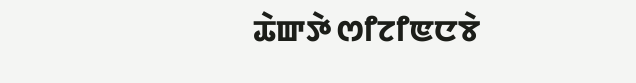ꯊꯥꯛꯇꯥ ꯁꯤꯖꯤꯟꯅꯕꯥ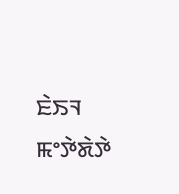ꯐꯥꯏꯜ
ꯃꯦꯇꯥꯗꯥꯇꯥ